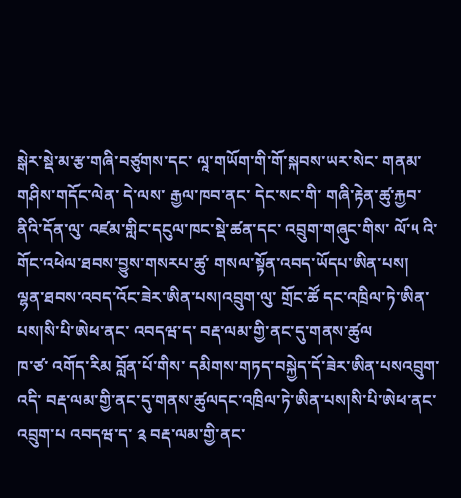སྒེར་སྡེ་མ་རྩ་གཞི་བཙུགས་དང་ ལཱ་གཡོག་གི་གོ་སྐབས་ཡར་སེང་ གནམ་གཤིས་གདོང་ལེན་ དེ་ལས་ རྒྱལ་ཁབ་ནང་ དེང་སང་གི་ གཞི་རྟེན་ཚུ་རྐྱབ་ནིའི་དོན་ལུ་ འཛམ་གླིང་དངུལ་ཁང་སྡེ་ཚན་དང་ འབྲུག་གཞུང་གིས་ ལོ་༥ འི་ གོང་འཕེལ་ཐབས་བྱུས་གསརཔ་ཚུ་ གསལ་སྟོན་འབད་ཡོདཔ་ཨིན་པས།
ལྷན་ཐབས་འབད་འོང་ཟེར་ཨིན་པས།འབྲུག་ལུ་ གྲོང་ཚོ དང་འཁྲིལ་ཏེ་ཨིན་པས།སི་པི་ཨེཕ་ནང་ འབདཝ་ད་ བརྡ་ལམ་གྱི་ནང་དུ་གནས་ཚུལ
ཁ་ཙ་ འགོད་རིམ བློན་པོ་གིས་ དམིགས་གཏད་བསྐྱེད་དོ་ཟེར་ཨིན་པསའབྲུག་འདི་ བརྡ་ལམ་གྱི་ནང་དུ་གནས་ཚུལདང་འཁྲིལ་ཏེ་ཨིན་པས།སི་པི་ཨེཕ་ནང་ འབྲུག་པ འབདཝ་ད་ ༉ བརྡ་ལམ་གྱི་ནང་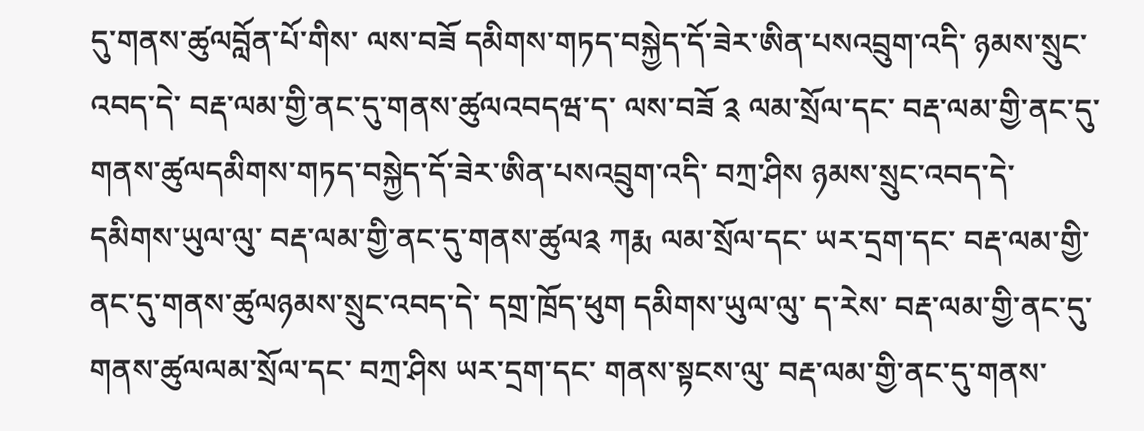དུ་གནས་ཚུལབློན་པོ་གིས་ ལས་བཟོ དམིགས་གཏད་བསྐྱེད་དོ་ཟེར་ཨིན་པསའབྲུག་འདི་ ཉམས་སྲུང་འབད་དེ་ བརྡ་ལམ་གྱི་ནང་དུ་གནས་ཚུལའབདཝ་ད་ ལས་བཟོ ༉ ལམ་སྲོལ་དང་ བརྡ་ལམ་གྱི་ནང་དུ་གནས་ཚུལདམིགས་གཏད་བསྐྱེད་དོ་ཟེར་ཨིན་པསའབྲུག་འདི་ བཀྲ་ཤིས ཉམས་སྲུང་འབད་དེ་ དམིགས་ཡུལ་ལུ་ བརྡ་ལམ་གྱི་ནང་དུ་གནས་ཚུལ༉ ཀརྨ ལམ་སྲོལ་དང་ ཡར་དྲག་དང་ བརྡ་ལམ་གྱི་ནང་དུ་གནས་ཚུལཉམས་སྲུང་འབད་དེ་ དགྲ་ཁྲོད་ཕུག དམིགས་ཡུལ་ལུ་ ད་རེས་ བརྡ་ལམ་གྱི་ནང་དུ་གནས་ཚུལལམ་སྲོལ་དང་ བཀྲ་ཤིས ཡར་དྲག་དང་ གནས་སྟངས་ལུ་ བརྡ་ལམ་གྱི་ནང་དུ་གནས་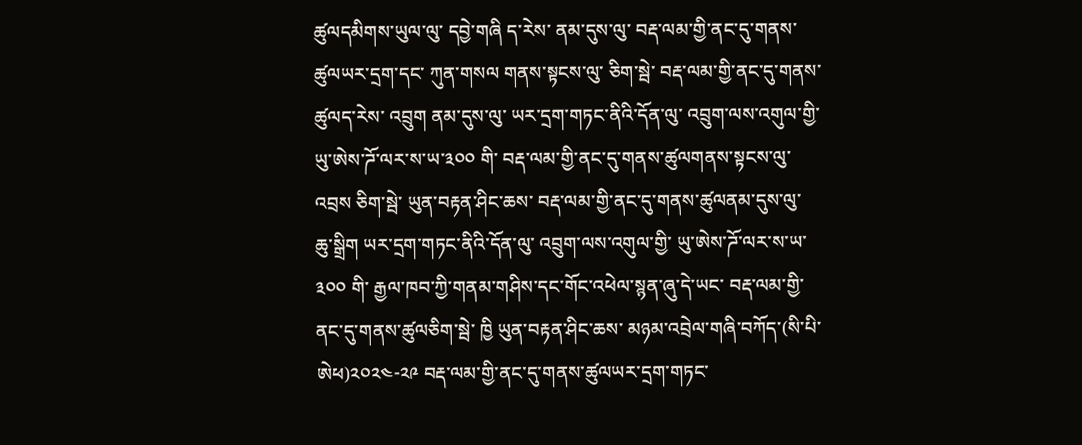ཚུལདམིགས་ཡུལ་ལུ་ དབྱེ་གཞི ད་རེས་ ནམ་དུས་ལུ་ བརྡ་ལམ་གྱི་ནང་དུ་གནས་ཚུལཡར་དྲག་དང་ ཀུན་གསལ གནས་སྟངས་ལུ་ ཅིག་སྦེ་ བརྡ་ལམ་གྱི་ནང་དུ་གནས་ཚུལད་རེས་ འབྲུག ནམ་དུས་ལུ་ ཡར་དྲག་གཏང་ནིའི་དོན་ལུ་ འབྲུག་ལས་འགུལ་གྱི་ ཡུ་ཨེས་ཌོ་ལར་ས་ཡ་༣༠༠ གི་ བརྡ་ལམ་གྱི་ནང་དུ་གནས་ཚུལགནས་སྟངས་ལུ་ འབྲས ཅིག་སྦེ་ ཡུན་བརྟན་ཤིང་ཆས་ བརྡ་ལམ་གྱི་ནང་དུ་གནས་ཚུལནམ་དུས་ལུ་ ཆུ་སྒྲིག ཡར་དྲག་གཏང་ནིའི་དོན་ལུ་ འབྲུག་ལས་འགུལ་གྱི་ ཡུ་ཨེས་ཌོ་ལར་ས་ཡ་༣༠༠ གི་ རྒྱལ་ཁབ་ཀྱི་གནམ་གཤིས་དང་གོང་འཕེལ་སྙན་ཞུ་དེ་ཡང་ བརྡ་ལམ་གྱི་ནང་དུ་གནས་ཚུལཅིག་སྦེ་ ཁྱི ཡུན་བརྟན་ཤིང་ཆས་ མཉམ་འབྲེལ་གཞི་བཀོད་(སི་པི་ཨེཕ)༢༠༢༤-༢༩ བརྡ་ལམ་གྱི་ནང་དུ་གནས་ཚུལཡར་དྲག་གཏང་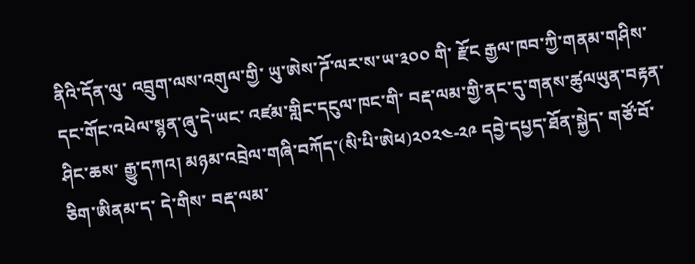ནིའི་དོན་ལུ་ འབྲུག་ལས་འགུལ་གྱི་ ཡུ་ཨེས་ཌོ་ལར་ས་ཡ་༣༠༠ གི་ རྫོང རྒྱལ་ཁབ་ཀྱི་གནམ་གཤིས་དང་གོང་འཕེལ་སྙན་ཞུ་དེ་ཡང་ འཛམ་གླིང་དངུལ་ཁང་གི་ བརྡ་ལམ་གྱི་ནང་དུ་གནས་ཚུལཡུན་བརྟན་ཤིང་ཆས་ རྒྱུ་དཀའ། མཉམ་འབྲེལ་གཞི་བཀོད་(སི་པི་ཨེཕ)༢༠༢༤-༢༩ དབྱེ་དཔྱད་ཐོན་སྐྱེད་ གཙོ་བོ་ཅིག་ཨིནམ་ད་ དེ་གིས་ བརྡ་ལམ་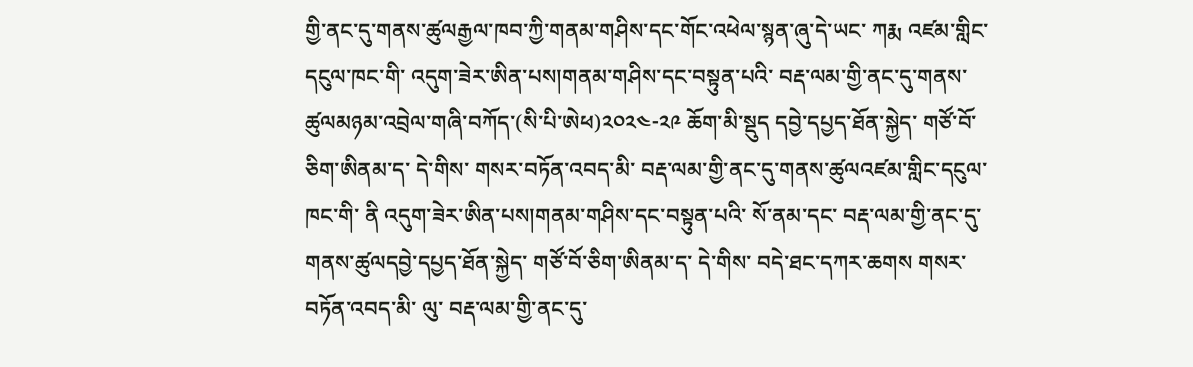གྱི་ནང་དུ་གནས་ཚུལརྒྱལ་ཁབ་ཀྱི་གནམ་གཤིས་དང་གོང་འཕེལ་སྙན་ཞུ་དེ་ཡང་ ཀརྨ འཛམ་གླིང་དངུལ་ཁང་གི་ འདུག་ཟེར་ཨིན་པས།གནམ་གཤིས་དང་བསྟུན་པའི་ བརྡ་ལམ་གྱི་ནང་དུ་གནས་ཚུལམཉམ་འབྲེལ་གཞི་བཀོད་(སི་པི་ཨེཕ)༢༠༢༤-༢༩ ཆོག་མི་སྡུད དབྱེ་དཔྱད་ཐོན་སྐྱེད་ གཙོ་བོ་ཅིག་ཨིནམ་ད་ དེ་གིས་ གསར་བཏོན་འབད་མི་ བརྡ་ལམ་གྱི་ནང་དུ་གནས་ཚུལའཛམ་གླིང་དངུལ་ཁང་གི་ ནི འདུག་ཟེར་ཨིན་པས།གནམ་གཤིས་དང་བསྟུན་པའི་ སོ་ནམ་དང་ བརྡ་ལམ་གྱི་ནང་དུ་གནས་ཚུལདབྱེ་དཔྱད་ཐོན་སྐྱེད་ གཙོ་བོ་ཅིག་ཨིནམ་ད་ དེ་གིས་ བདེ་ཐང་དཀར་ཆགས གསར་བཏོན་འབད་མི་ ལུ་ བརྡ་ལམ་གྱི་ནང་དུ་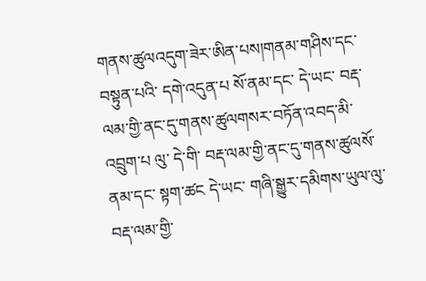གནས་ཚུལའདུག་ཟེར་ཨིན་པས།གནམ་གཤིས་དང་བསྟུན་པའི་ དགེ་འདུན་པ སོ་ནམ་དང་ དེ་ཡང་ བརྡ་ལམ་གྱི་ནང་དུ་གནས་ཚུལགསར་བཏོན་འབད་མི་ འབྲུག་པ ལུ་ དེ་གི་ བརྡ་ལམ་གྱི་ནང་དུ་གནས་ཚུལསོ་ནམ་དང་ སྟག་ཚང དེ་ཡང་ གཞི་སྒྱུར་དམིགས་ཡུལ་ལུ་ བརྡ་ལམ་གྱི་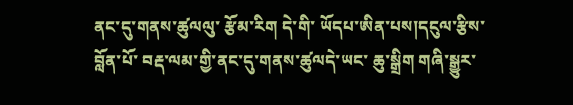ནང་དུ་གནས་ཚུལལུ་ རྩོམ་རིག དེ་གི་ ཡོདཔ་ཨིན་པས།དངུལ་རྩིས་བློན་པོ་ བརྡ་ལམ་གྱི་ནང་དུ་གནས་ཚུལདེ་ཡང་ ཆུ་སྒྲིག གཞི་སྒྱུར་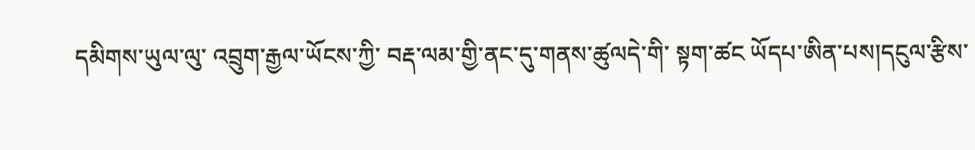དམིགས་ཡུལ་ལུ་ འབྲུག་རྒྱལ་ཡོངས་ཀྱི་ བརྡ་ལམ་གྱི་ནང་དུ་གནས་ཚུལདེ་གི་ སྟག་ཚང ཡོདཔ་ཨིན་པས།དངུལ་རྩིས་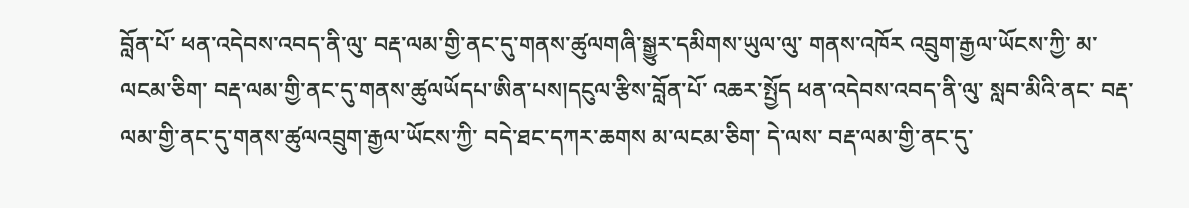བློན་པོ་ ཕན་འདེབས་འབད་ནི་ལུ་ བརྡ་ལམ་གྱི་ནང་དུ་གནས་ཚུལགཞི་སྒྱུར་དམིགས་ཡུལ་ལུ་ གནས་འཁོར འབྲུག་རྒྱལ་ཡོངས་ཀྱི་ མ་ལངམ་ཅིག་ བརྡ་ལམ་གྱི་ནང་དུ་གནས་ཚུལཡོདཔ་ཨིན་པས།དངུལ་རྩིས་བློན་པོ་ འཆར་སྤྱོད ཕན་འདེབས་འབད་ནི་ལུ་ སླབ་མིའི་ནང་ བརྡ་ལམ་གྱི་ནང་དུ་གནས་ཚུལའབྲུག་རྒྱལ་ཡོངས་ཀྱི་ བདེ་ཐང་དཀར་ཆགས མ་ལངམ་ཅིག་ དེ་ལས་ བརྡ་ལམ་གྱི་ནང་དུ་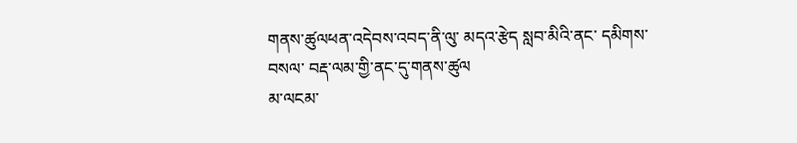གནས་ཚུལཕན་འདེབས་འབད་ནི་ལུ་ མདའ་རྩེད སླབ་མིའི་ནང་ དམིགས་བསལ་ བརྡ་ལམ་གྱི་ནང་དུ་གནས་ཚུལ
མ་ལངམ་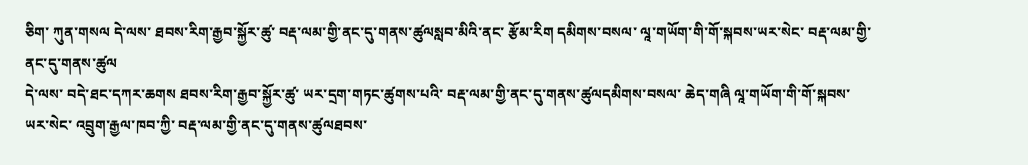ཅིག་ ཀུན་གསལ དེ་ལས་ ཐབས་རིག་རྒྱབ་སྐྱོར་ཚུ་ བརྡ་ལམ་གྱི་ནང་དུ་གནས་ཚུལསླབ་མིའི་ནང་ རྩོམ་རིག དམིགས་བསལ་ ལཱ་གཡོག་གི་གོ་སྐབས་ཡར་སེང་ བརྡ་ལམ་གྱི་ནང་དུ་གནས་ཚུལ
དེ་ལས་ བདེ་ཐང་དཀར་ཆགས ཐབས་རིག་རྒྱབ་སྐྱོར་ཚུ་ ཡར་དྲག་གཏང་ཚུགས་པའི་ བརྡ་ལམ་གྱི་ནང་དུ་གནས་ཚུལདམིགས་བསལ་ ཆེད་གཞི ལཱ་གཡོག་གི་གོ་སྐབས་ཡར་སེང་ འབྲུག་རྒྱལ་ཁབ་ཀྱི་ བརྡ་ལམ་གྱི་ནང་དུ་གནས་ཚུལཐབས་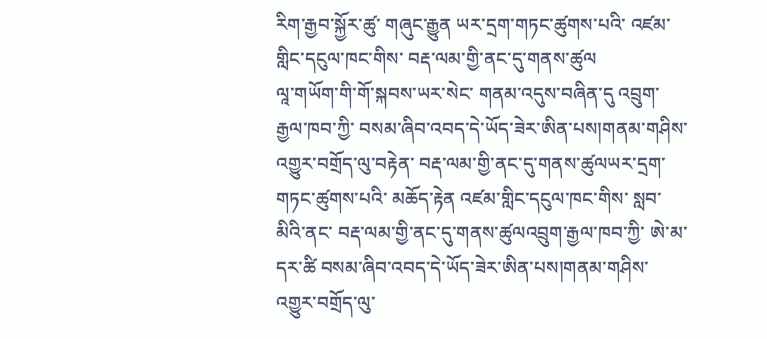རིག་རྒྱབ་སྐྱོར་ཚུ་ གཞུང་རྒྱུན ཡར་དྲག་གཏང་ཚུགས་པའི་ འཛམ་གླིང་དངུལ་ཁང་གིས་ བརྡ་ལམ་གྱི་ནང་དུ་གནས་ཚུལ
ལཱ་གཡོག་གི་གོ་སྐབས་ཡར་སེང་ གནམ་འདུས་བཞིན་དུ འབྲུག་རྒྱལ་ཁབ་ཀྱི་ བསམ་ཞིབ་འབད་དེ་ཡོད་ཟེར་ཨིན་པས།གནམ་གཤིས་འགྱུར་བགྲོད་ལུ་བརྟེན་ བརྡ་ལམ་གྱི་ནང་དུ་གནས་ཚུལཡར་དྲག་གཏང་ཚུགས་པའི་ མཆོད་རྟེན འཛམ་གླིང་དངུལ་ཁང་གིས་ སླབ་མིའི་ནང་ བརྡ་ལམ་གྱི་ནང་དུ་གནས་ཚུལའབྲུག་རྒྱལ་ཁབ་ཀྱི་ ཨེ་མ་དར་ཚི བསམ་ཞིབ་འབད་དེ་ཡོད་ཟེར་ཨིན་པས།གནམ་གཤིས་འགྱུར་བགྲོད་ལུ་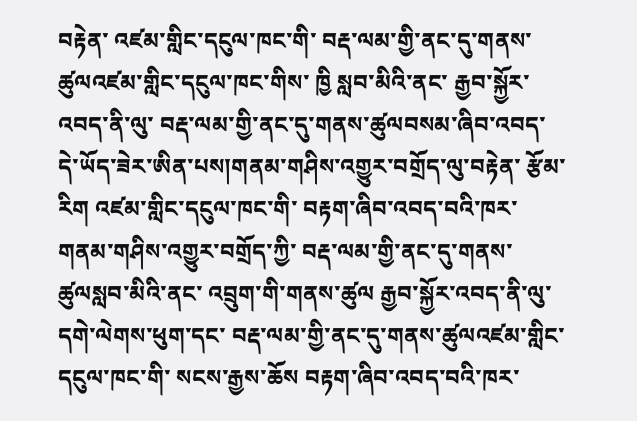བརྟེན་ འཛམ་གླིང་དངུལ་ཁང་གི་ བརྡ་ལམ་གྱི་ནང་དུ་གནས་ཚུལའཛམ་གླིང་དངུལ་ཁང་གིས་ ཁྱི སླབ་མིའི་ནང་ རྒྱབ་སྐྱོར་འབད་ནི་ལུ་ བརྡ་ལམ་གྱི་ནང་དུ་གནས་ཚུལབསམ་ཞིབ་འབད་དེ་ཡོད་ཟེར་ཨིན་པས།གནམ་གཤིས་འགྱུར་བགྲོད་ལུ་བརྟེན་ རྩོམ་རིག འཛམ་གླིང་དངུལ་ཁང་གི་ བརྟག་ཞིབ་འབད་བའི་ཁར་ གནམ་གཤིས་འགྱུར་བགྲོད་ཀྱི་ བརྡ་ལམ་གྱི་ནང་དུ་གནས་ཚུལསླབ་མིའི་ནང་ འབྲུག་གི་གནས་ཚུལ རྒྱབ་སྐྱོར་འབད་ནི་ལུ་ དགེ་ལེགས་ཕུག་དང་ བརྡ་ལམ་གྱི་ནང་དུ་གནས་ཚུལའཛམ་གླིང་དངུལ་ཁང་གི་ སངས་རྒྱས་ཆོས བརྟག་ཞིབ་འབད་བའི་ཁར་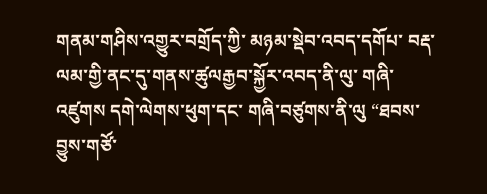གནམ་གཤིས་འགྱུར་བགྲོད་ཀྱི་ མཉམ་སྡེབ་འབད་དགོཔ་ བརྡ་ལམ་གྱི་ནང་དུ་གནས་ཚུལརྒྱབ་སྐྱོར་འབད་ནི་ལུ་ གཞི་འཛུགས དགེ་ལེགས་ཕུག་དང་ གཞི་བཙུགས་ནི་ལུ “ཐབས་བྱུས་གཙོ་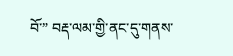བོ་” བརྡ་ལམ་གྱི་ནང་དུ་གནས་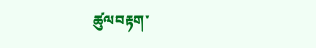ཚུལབརྟག་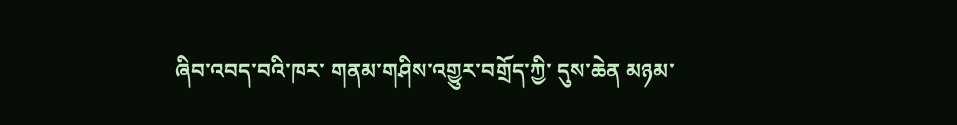ཞིབ་འབད་བའི་ཁར་ གནམ་གཤིས་འགྱུར་བགྲོད་ཀྱི་ དུས་ཆེན མཉམ་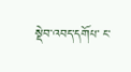སྡེབ་འབད་དགོཔ་ ང་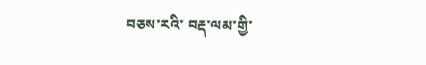བཅས་རའི་ བརྡ་ལམ་གྱི་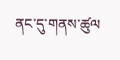ནང་དུ་གནས་ཚུལ